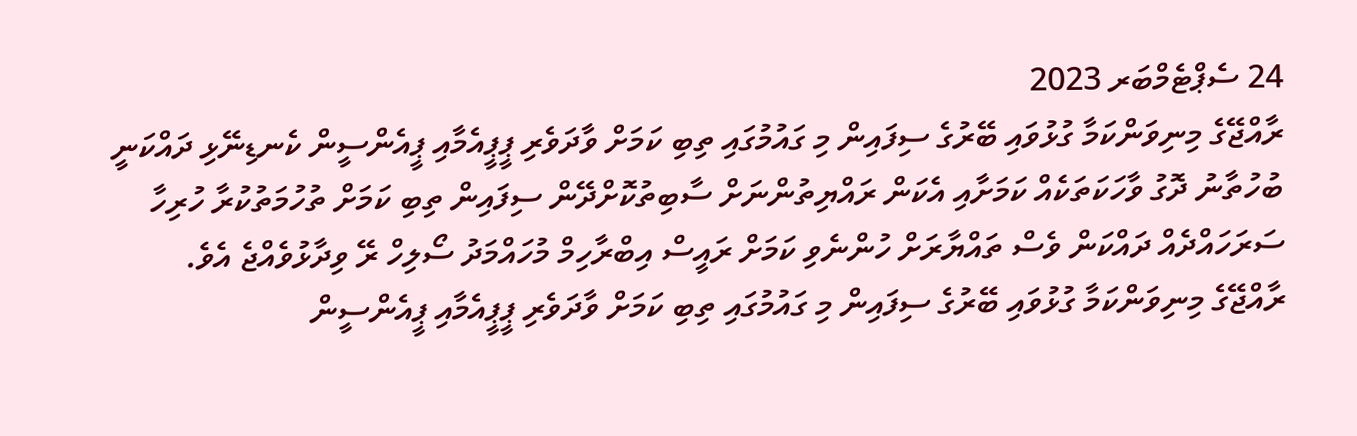24 ސެޕްޓެމްބަރ 2023
ރާއްޖޭގެ މިނިވަންކަމާ ގުޅުވައި ބޭރުގެ ސިފައިން މި ގައުމުގައި ތިބި ކަމަށް ވާދަވެރި ޕީޕީއެމާއި ޕީއެންސީން ކެނޑިނޭޅި ދައްކަނީ ބުހުތާނު ދޮގު ވާހަކަތަކެއް ކަމަށާއި އެކަން ރައްޔިތުންނަށް ސާބިތުކޮށްދޭން ސިފައިން ތިބި ކަމަށް ތުހުމަތުކުރާ ހުރިހާ ސަރަހައްދެއް ދައްކަން ވެސް ތައްޔާރަށް ހުންނެވި ކަމަށް ރައީސް އިބްރާހިމް މުހައްމަދު ސޯލިހް ރޭ ވިދާޅުވެއްޖެ އެވެ.
ރާއްޖޭގެ މިނިވަންކަމާ ގުޅުވައި ބޭރުގެ ސިފައިން މި ގައުމުގައި ތިބި ކަމަށް ވާދަވެރި ޕީޕީއެމާއި ޕީއެންސީން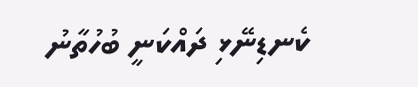ކެނޑިނޭޅި ދައްކަނީ ބުހުތާނު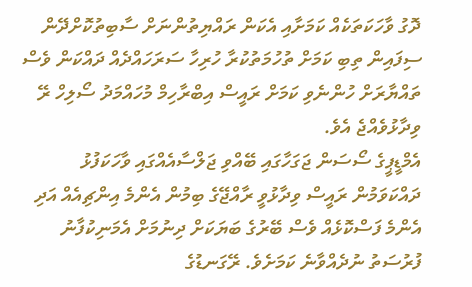ދޮގު ވާހަކަތަކެއް ކަމަށާއި އެކަން ރައްޔިތުންނަށް ސާބިތުކޮށްދޭން ސިފައިން ތިބި ކަމަށް ތުހުމަތުކުރާ ހުރިހާ ސަރަހައްދެއް ދައްކަން ވެސް ތައްޔާރަށް ހުންނެވި ކަމަށް ރައީސް އިބްރާހިމް މުހައްމަދު ސޯލިހް ރޭ ވިދާޅުވެއްޖެ އެވެ.
އެމްޑީޕީގެ ސޯސަން ޖަގަހާގައި ބޭއްވި ޖަލްސާއެއްގައި ވާހަކަފުޅު ދައްކަވަމުން ރައީސް ވިދާޅުވީ ރާއްޖޭގެ ބިމުން އެންމެ އިންޗިއެއް އަދި އެންމެ ފަސްކޮޅެއް ވެސް ބޭރުގެ ބަޔަކަށް ދިނުމަށް އެމަނިކުފާނު ފުރުސަތު ނުދެއްވާނެ ކަމަށެވެ. ރޭގަނޑުގެ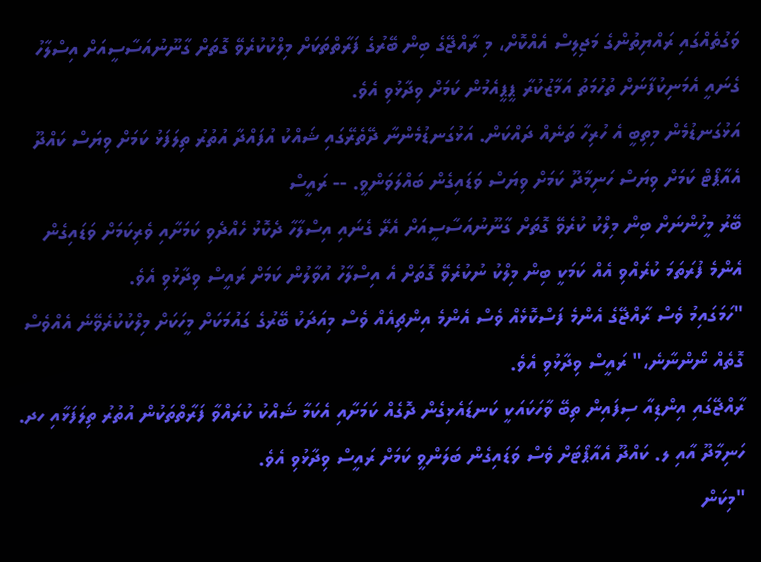ވަގުތެއްގައި ރައްޔިތުންގެ މަޖިލިސް އެއްކޮށް، މި ރާއްޖޭގެ ބިން ބޭރުގެ ފަރާތްތަކަށް މިލްކުކުރެވޭ ގޮތަށް ގާނޫނުއަސާސީއަށް އިސްލާހު ގެނައީ އެމަނިކުފާނަށް ތުހުމަތު އަމާޒުކުރާ ޕީޕީއެމުން ކަމަށް ވިދާޅުވި އެވެ.
އަޅުގަނޑުމެން މިތިބީ އެ ހުރިހާ ތަނެއް ދައްކަން. އަޅުގަނޑުމެންނާ ދޭތެރޭގައި ޝައްކު އުފައްދާ އުތުރު ތިލަފަޅު ކަމަށް ވިޔަސް ކައްދޫ އެއާޕޯޓް ކަމަށް ވިޔަސް ހަނިމާދޫ ކަމަށް ވިޔަސް ވަޑައިގެން ބައްލަވަންވީ. -- ރައީސް
ބޭރު މީހުންނަށް ބިން މިލްކު ކުރެވޭ ގޮތަށް ގާނޫނުއަސާސީއަށް އެރޭ ގެނައި އިސްލާހާ ދެކޮޅު ހެއްދެވި ކަމަށާއި ވެރިކަމަށް ވަޑައިގެން އެންމެ ފުރަތަމަ ކުރެއްވި އެއް ކަމަކީ ބިން މިލްކު ނުކުރެވޭ ގޮތަށް އެ އިސްލާހު އުވާލުން ކަމަށް ރައީސް ވިދާޅުވި އެވެ.
"ހަމަގައިމު ވެސް ރާއްޖޭގެ އެންމެ ފަސްކޮޅެއް ވެސް އެންމެ އިންޗިއެއް ވެސް މިއަދަކު ބޭރުގެ ގައުމަކަށް މީހަކަށް މިލްކުކުރެވޭނެ އެއްވެސް ގޮތެއް ނޯންނާނެ،" ރައީސް ވިދާޅުވި އެވެ.
ރާއްޖޭގައި އިންޑިއާ ސިފައިން ތިބޭ ވާހަކައަކީ ކަނޑައެޅިގެން ދޮގެއް ކަމަށާއި އެކަމާ ޝައްކު ކުރައްވާ ފަރާތްތަކުން އުތުރު ތިލަފަޅާއި ހދ. ހަނިމާދޫ އާއި ލ. ކައްދޫ އެއާޕޯޓަށް ވެސް ވަޑައިގެން ބަލަންވީ ކަމަށް ރައީސް ވިދާޅުވި އެވެ.
"މިކަން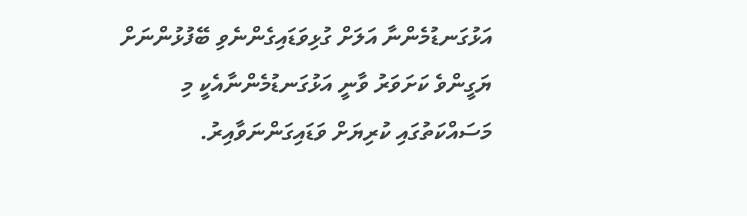އަޅުގަނޑުމެންނާ އަލަށް ގުޅިވަޑައިގެންނެވި ބޭފުޅުންނަށް ޔަގީންވެ ކަށަވަރު ވާނީ އަޅުގަނޑުމެންނާއެކީ މި މަސައްކަތުގައި ކުރިޔަށް ވަޑައިގަންނަވާއިރު.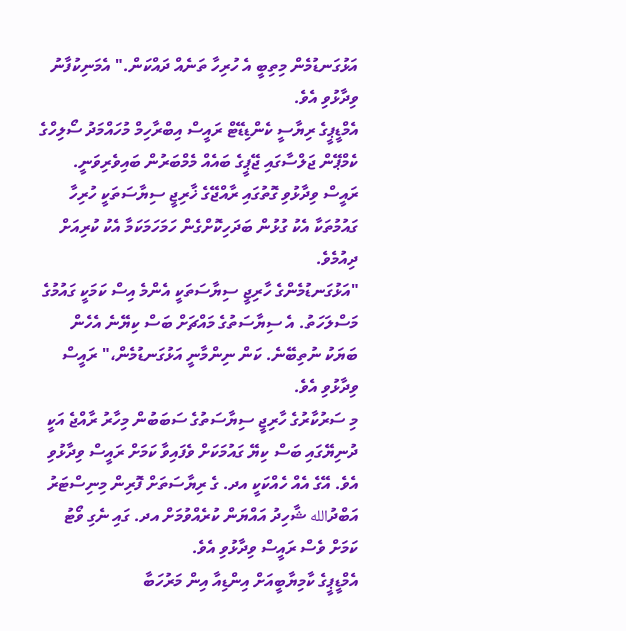އަޅުގަނޑުމެން މިތިބީ އެ ހުރިހާ ތަނެއް ދައްކަން." އެމަނިކުފާނު ވިދާޅުވި އެވެ.
އެމްޑީޕީގެ ރިޔާސީ ކެންޑިޑޭޓް ރައީސް އިބްރާހިމް މުހައްމަދު ސޯލިހްގެ ކެމްޕޭން ޖަލްސާގައި ޖޭޕީގެ ބައެއް މެމްބަރުން ބައިވެރިވަނީ.
ރައީސް ވިދާޅުވި ގޮތުގައި ރާއްޖޭގެ ޚާރިޖީ ސިޔާސަތަކީ ހުރިހާ ގައުމުތަކާ އެކު ގުޅުން ބަދަހިކޮށްގެން ހަމަހަމަކަމާ އެކު ކުރިއަށް ދިއުމެވެ.
"އަޅުގަނޑުމެންގެ ހާރިޖީ ސިޔާސަތަކީ އެންމެ އިސް ކަމަކީ ގައުމުގެ މަސްލަހަތު. އެ ސިޔާސަތުގެ މައްޗަށް ބަސް ކިޔޭނެ އެހެން ބަޔަކު ނުތިބޭނެ. ކަން ނިންމާނީ އަޅުގަނޑުމެން،" ރައީސް ވިދާޅުވި އެވެ.
މި ސަރުކާރުގެ ހާރިޖީ ސިޔާސަތުގެ ސަބަބުން މިހާރު ރާއްޖެ އަކީ ދުނިޔޭގައި ބަސް ކިޔޭ ގައުމަކަށް ވެފައިވާ ކަމަށް ރައީސް ވިދާޅުވި އެވެ. އޭގެ އެއް ހެއްކަކީ އދ. ގެ ރިޔާސަތަށް ފޮރިން މިނިސްޓަރު އަބްދުالله ޝާހިދު އައްޔަން ކުރެއްވުމަށް އދ. ގައި ނެގި ވޯޓު ކަމަށް ވެސް ރައީސް ވިދާޅުވި އެވެ.
އެމްޑީޕީގެ ކާމިޔާބީއަށް އިންޑިއާ އިން މަރުހަބާ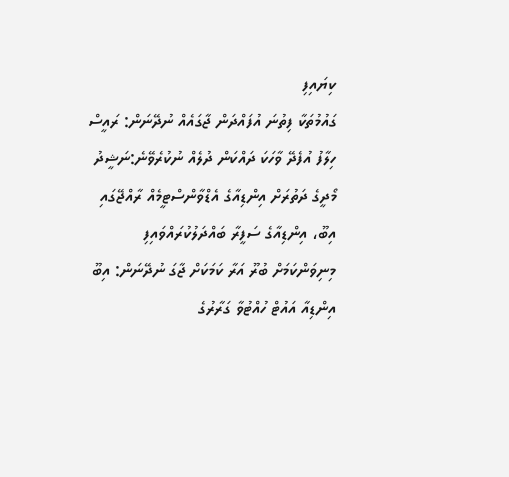ކިޔައިފި
ގައުމުތަކާ ފިތުނަ އުފައްދަން ޖާގައެއް ނުދޭނަން: ރައީސް
ހިލާފު އުފެދޭ ވާހަކަ ދައްކަން ދުލެއް ނުކުރެވޭނެ:ނަޝީދު
މޯދީގެ ދަތުރަށް އިންޑިއާގެ އެޑްވާންސްޓީމެއް ރާއްޖޭގައި
އިބޫ، އިންޑިއާގެ ސަފީރާ ބައްދަލުކުރައްވައިފި
މިނިވަންކަމަށް ބުރޫ އަރާ ކަމަކަށް ޖާގަ ނުދޭނަން: އިބޫ
އިންޑިއާ އައުޓް ހުއްޓުވާ ގަރާރުގެ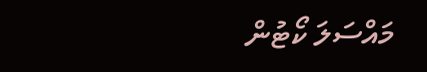މައްސަލަ ކޯޓުން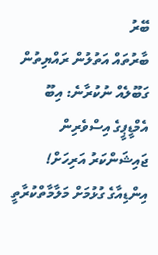ބޭރު
ބާރުތައް އަތުލުން ރައްޔިތުން ގަބޫލެއް ނުކުރާނެ: އިބޫ
އެމްޑީޕީގެ އިސްވެރިން ޖައިޝަންކަރު އަރިހަށް!
އިންޑިއާގެ ގުޅުމަށް މަލާމާތްކުރާތީ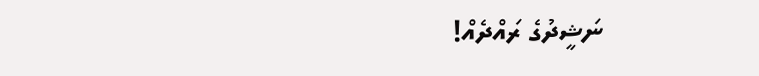ނަޝީދުގެ ރައްދެއް!